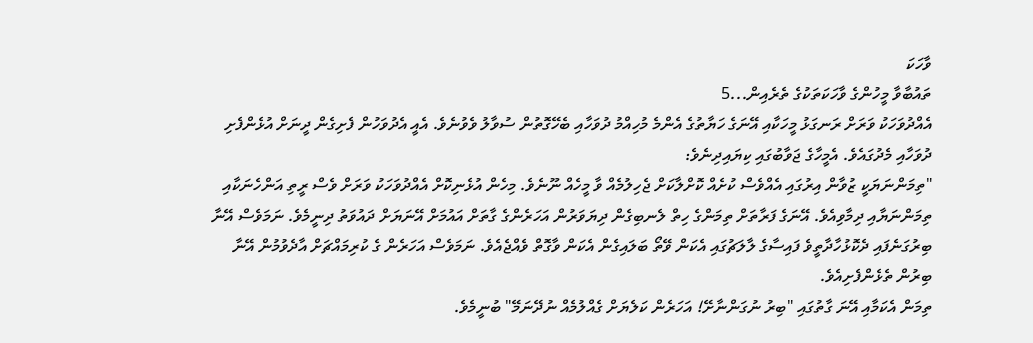ވާހަކަ
ތައުބާވާ މީހުންގެ ވާހަކަތަކުގެ ތެރެއިން...5
އެއްދުވަހަކު ވަރަށް ރަނގަޅު މީހަކާއި އޭނަގެ ހަޔާތުގެ އެންމެ މުހިއްމު ދުވަހާއި ބެހޭގޮތުން ސުވާލު ވެވުނެވެ. އެއީ އެދުވަހުން ފެށިގެން ދީނަށް އުޅެންފެށި ދުވަހާއި މެދުގައެވެ. އެމީހާގެ ޖަވާބުގައި ކިޔައިދިނެވެ:
"ތިމަންނަޔަކީ ޒުވާން އިރުގައި އެއްވެސް ކުށެއް ކޮށްލާކަށް ޖެހިލުމެއް ވާ މީހެއް ނޫނެވެ. މިހެން އުޅެނިކޮށް އެއްދުވަހަކު ވަރަށް ވެސް ރީތި އަންހެނަކާއި ތިމަންނަޔާއި ދިމާވިއެވެ. އޭނަގެ ފަރާތަށް ތިމަންގެ ހިތް ލެނބިގެން ދިޔަވަރުން އަހަރެންގެ ގާތަށް އައުމަށް އޭނަޔަށް ދައުވަތު ދިނީމެވެ. ނަމަވެސް އޭނާ ބިރުގަނެފައި ދެކޮޅުހާދާތީވެ ފައިސާގެ ލާލަޗުގައި އެކަން ވޭތޯ ބަލައިގެން އެކަން ވާގޮތް ވެއްޖެއެވެ. ނަމަވެސް އަހަރެން ގެ ކުރިމައްޗަށް އާދެވުމުން އޭނާ ބިރުން ތެޅެންފެށިއެވެ.
ތިމަން އެކަމާއި އޭނަ ގާތުގައި "ބިރު ނުގަންނާށޭ! އަހަރެން ކަލެޔަށް ގެއްލުމެއް ނުދޭނަމޭ" ބުނީމެވެ.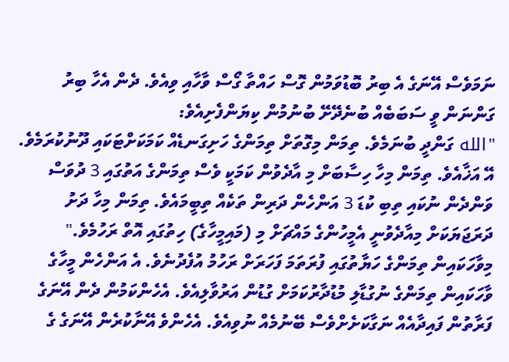ނަމަވެސް އޭނަގެ އެ ބިރު ބޮޑުވަމުން ގޮސް ހައްތާ ގޯސް ވާހާއި ވިއެވެ. ދެން އެހާ ބިރު ގަންނަން ވީ ސަބަބެއް ބުނެދޭށޭ ބުނުމުން ކިޔަންފެށިއެވެ:
"الله ގަންދީ ބުނަމެވެ. ތިމަން މިގޮތަށް ތިމަންގެ ހަށިގަނޑެއް ކަމަކަށްޓަކައި ދޫނުކުރަމެވެ. އޭ އަޚާއެވެ. ތިމަން މިހާ ހިސާބަށް މި އާދެވުން ކަމަކީ ވެސް ތިމަންގެ އަތުގައި 3 ދުވަސް ވަންދެން ނުކައި ތިބި ކުޑަ 3 އަންހެން ދަރިން ތަކެއް ތިބީމައެވެ. ތިމަން މިހާ ދަށު ދަރަޖަޔަކަށް މިއާދެވުނީ އެމީހުންގެ މައްޗަށް މި (މައިމީހާގެ) ހިތުގައި އޮތް ރަހުމެވެ."
މިވާހަކައިން ތިމަންގެ ހަޔާތުގައި ފުރަތަމަ ފަހަރަށް ރަހުމު އުފެދުނެވެ. އެ އަންހެން މީހާގެ ވާހަކައިން ތިމަންގެ ނުގުޑާލި މުޑުދާރުކަމަށް ގުޑުން އަރުވާލިއެވެ. އެހެންކަމުން ދެން އޭނަގެ ފަރާތުން ފައިދާއެއް ނަގާކަށެށްވެސް ބޭނުމެއް ނުވިއެވެ. އެހެންވެ އޭނާކުރެން އޭނަގެ ގެ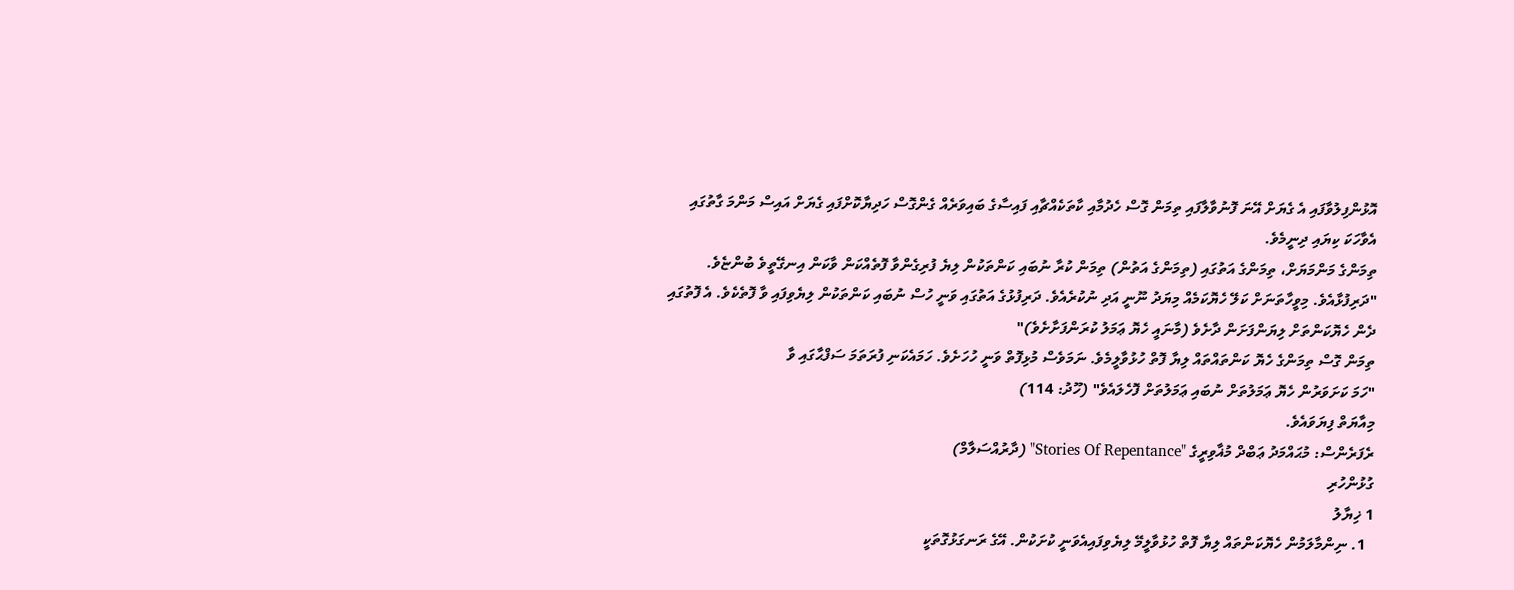އޮޅުންފިލުވާފައި އެ ގެޔަށް އޭނަ ފޮނުވާލާފައި ތިމަން ގޮސް ހެދުމާއި ކާތަކެއްޗާއި ފައިސާގެ ބައިވަރެއް ގެންގޮސް ހަދިޔާކޮށްފައި ގެޔަށް އައިސް މަންމަ ގާތުގައި އެވާހަކަ ކިޔައި ދިނީމެވެ.
ތިމަންގެ މަންމަޔަށް، ތިމަންގެ އަތުގައި (ތިމަންގެ އަތުން) ތިމަން ކުރާ ނުބައި ކަންތަކުން ލިޔެ ފުރިގެންވާ ފޮތެއްކަން ވާކަން އިނގޭތީވެ ބުންޏެވެ. "ދަރިފުޅާއެވެ. މިވީހާތަނަށް ކަލޭ ހެޔޮކަމެއް މިޔަދު ނޫނީ އަދި ނުކުރެއެވެ. ދަރިފުޅުގެ އަތުގައި ވަނީ ހުސް ނުބައި ކަންތަކުން ލިޔެވިފައި ވާ ފޮތެކެވެ. އެ ފޮތުގައި ދެން ހެޔޮކަންތަށް ލިޔަންފަށަން ދާށެވެ (މާނައީ ހެޔޮ ޢަމަލު ކުރަންފަށާށެވެ)"
ތިމަން ގޮސް ތިމަންގެ ހެޔޮ ކަންތައްތައް ލިޔާ ފޮތް ހުޅުވާލީމެވެ. ނަމަވެސް މުޅިފޮތް ވަނީ ހުހަށެވެ. ހަމައެކަނި ފުރަތަމަ ސަފްޙާގައި ވާ
"ހަމަ ކަށަވަރުން ހެޔޮ ޢަމަލުތަށް ނުބައި ޢަމަލުތަށް ފޮހެލައެވެ" (ހޫދު: 114)
މިއާޔަތް ފިޔަވައެވެ.
ރެފަރެންސް: މުޙައްމަދު ޢަބްދް މުޣާވިރީގެ "Stories Of Repentance" (ދާރުއްސަލާމް)
ގުޅުންހުރި
1 ޚިޔާލު
  1. ނިންމާލަމުން ހެޔޮކަންތައް ލިޔާ ފޮތް ހުޅުވާލީމޭ ލިޔެވިފައިއެވަނީ ކުށަކުން. އޭގެ ރަނގަޅުގޮތަކީ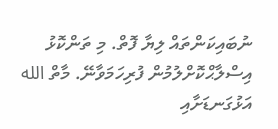ނުބައިކަންތައް ލިޔާ ފޮތް. މި ތަންކޮޅު އިސްލާޙްކޮށްލުމުން ފުރިހަމަވާނޭ. މާތް الله އަޅުގަނޑަށާއި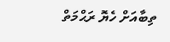ތިބާއަށް ހެޔޮ ރަޙްމަތް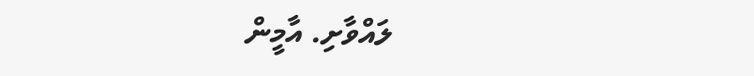ލައްވާށި. އާމީން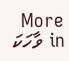More in ވާހަކަ